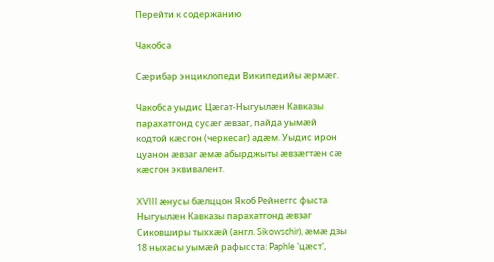Перейти к содержанию

Чакобса

Сæрибар энциклопеди Википедийы æрмæг.

Чакобса уыдис Цæгат-Ныгуылæн Кавказы парахатгонд сусæг æвзаг, пайда уымæй кодтой кæсгон (черкесаг) адæм. Уыдис ирон цуанон æвзаг æмæ абырджыты æвзæгтæн сæ кæсгон эквивалент.

XVIII æнусы бæлццон Якоб Рейнеггс фыста Ныгуылæн Кавказы парахатгонд æвзаг Сиковширы тыххæй (англ. Sikowschir), æмæ дзы 18 ныхасы уымæй рафысста: Paphle 'цæст',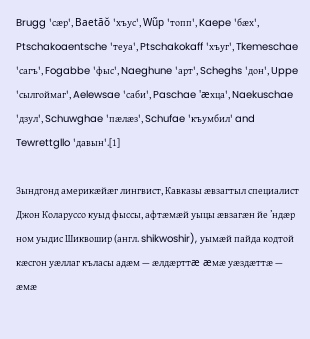Brugg 'сæр', Baetāŏ 'хъус', Wũp 'топп', Kaepe 'бæх', Ptschakoaentsche 'теуа', Ptschakokaff 'хъуг', Tkemeschae 'сагъ', Fogabbe 'фыс', Naeghune 'арт', Scheghs 'дон', Uppe 'сылгоймаг', Aelewsae 'саби', Paschae 'æхца', Naekuschae 'дзул', Schuwghae 'пæлæз', Schufae 'къумбил' and Tewrettgllo 'давын'.[1]

Зындгонд америкæйæг лингвист, Кавказы æвзагтыл специалист Джон Коларуссо куыд фыссы, афтæмæй уыцы æвзагæн йе ’ндæр ном уыдис Шиквошир (англ. shikwoshir), уымæй пайда кодтой кæсгон уæллаг къласы адæм — æлдæрттæ æмæ уæздæттæ — æмæ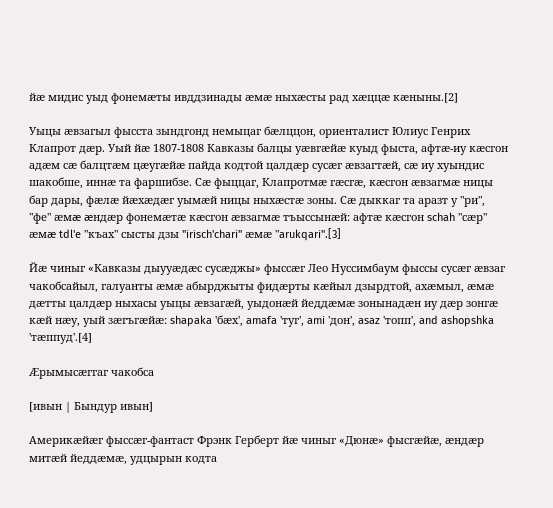йæ мидис уыд фонемæты ивддзинады æмæ ныхæсты рад хæццæ кæныны.[2]

Уыцы æвзагыл фысста зындгонд немыцаг бæлццон, ориенталист Юлиус Генрих Клапрот дæр. Уый йæ 1807-1808 Кавказы балцы уæвгæйæ куыд фыста, афтæ-иу кæсгон адæм сæ балцтæм цæугæйæ пайда кодтой цалдæр сусæг æвзагтæй, сæ иу хуындис шакобше, иннæ та фаршибзе. Сæ фыццаг, Клапротмæ гæсгæ, кæсгон æвзагмæ ницы бар дары, фæлæ йæхæдæг уымæй ницы ныхæстæ зоны. Сæ дыккаг та аразт у "ри", "фе" æмæ æндæр фонемæтæ кæсгон æвзагмæ тъыссынæй: афтæ кæсгон schah "сæр" æмæ tdl'e "къах" сысты дзы "irisch'chari" æмæ "arukqari".[3]

Йæ чиныг «Кавказы дыууæдæс сусæджы» фыссæг Лео Нуссимбаум фыссы сусæг æвзаг чакобсайыл, галуанты æмæ абырджыты фидæрты кæйыл дзырдтой, ахæмыл, æмæ дæтты цалдæр ныхасы уыцы æвзагæй, уыдонæй йеддæмæ зонынадæн иу дæр зонгæ кæй нæу, уый зæгъгæйæ: shapaka 'бæх', amafa 'туг', ami 'дон', asaz 'топп', and ashopshka 'тæппуд'.[4]

Æрымысæггаг чакобса

[ивын | Бындур ивын]

Америкæйæг фыссæг-фантаст Фрэнк Герберт йæ чиныг «Дюнæ» фысгæйæ, æндæр митæй йеддæмæ, удцырын кодта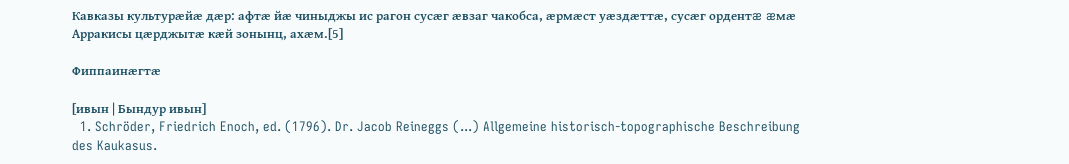Кавказы культурæйæ дæр: афтæ йæ чиныджы ис рагон сусæг æвзаг чакобса, æрмæст уæздæттæ, сусæг ордентæ æмæ Арракисы цæрджытæ кæй зонынц, ахæм.[5]

Фиппаинæгтæ

[ивын | Бындур ивын]
  1. Schröder, Friedrich Enoch, ed. (1796). Dr. Jacob Reineggs (...) Allgemeine historisch-topographische Beschreibung des Kaukasus.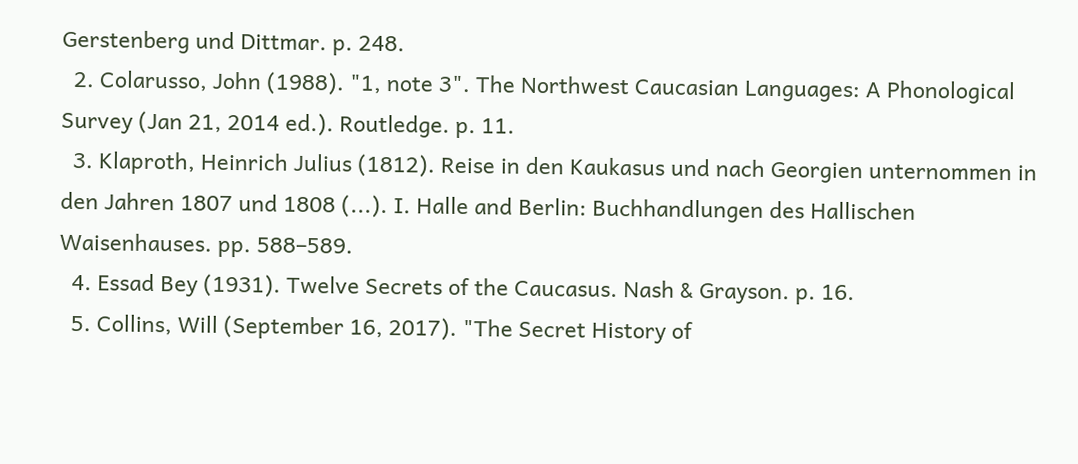Gerstenberg und Dittmar. p. 248.
  2. Colarusso, John (1988). "1, note 3". The Northwest Caucasian Languages: A Phonological Survey (Jan 21, 2014 ed.). Routledge. p. 11.
  3. Klaproth, Heinrich Julius (1812). Reise in den Kaukasus und nach Georgien unternommen in den Jahren 1807 und 1808 (...). I. Halle and Berlin: Buchhandlungen des Hallischen Waisenhauses. pp. 588–589.
  4. Essad Bey (1931). Twelve Secrets of the Caucasus. Nash & Grayson. p. 16.
  5. Collins, Will (September 16, 2017). "The Secret History of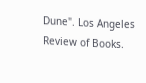Dune". Los Angeles Review of Books.